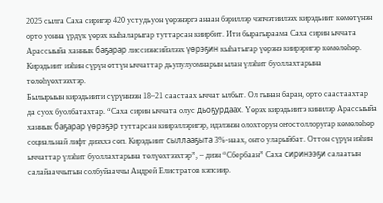2025 сылга Саха сиригэр 420 устудьуон үөрэнэргэ анаан бэриллэр чэпчэтиилээх кирэдьиит көмөтүнэн орто уонна үрдүк үөрэх кыһаларыгар туттарсан киирбит. Ити бырагыраама Саха сирин ыччата Арассыыйа ханнык баҕарар лиссиэнсийэлээх үөрэҕин кыһатыгар үөрэнэ киирэригэр көмөлөһөр. Кирэдьиит иэһин сүрүн өттүн ыччаттар дьупулуомнарын ылан үлэһит буоллахтарына төлөһүөхтээхтэр.
Былырыын кирэдьиити сүрүннээн 18–21 саастаах ыччат ылбыт. Ол гынан баран, орто саастаахтар да суох буолбатахтар. “Саха сирин ыччата олус дьоҕурдаах. Үөрэх кирэдьиитэ кинилэр Арассыыйа ханнык баҕарар үөрэҕэр туттарсан киирэллэригэр, идэлэнэн олохторун оҥостоллоругар көмөлөһөр социальнай лифт диэххэ сөп. Кирэдьиит сыллааҕыта 3%-наах, онто уларыйбат. Оттон сүрүн иэһин ыччаттар үлэһит буоллахтарына төлүөхтээхтэр”, – диэн “Сбербаан” Саха сиринээҕи салаатын салайааччытын солбуйааччы Андрей Елистратов кэпсиир.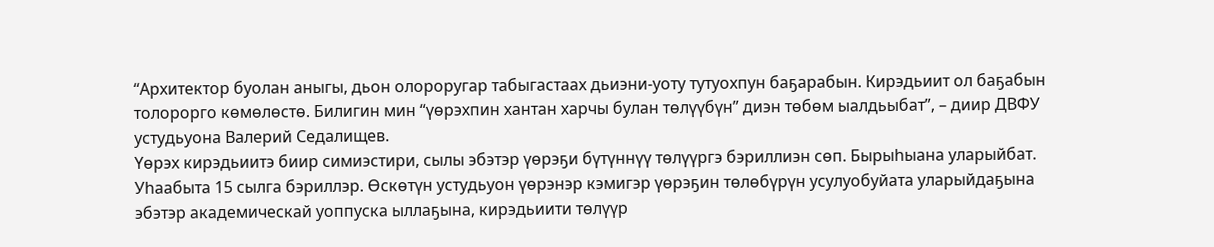“Архитектор буолан аныгы, дьон олороругар табыгастаах дьиэни-уоту тутуохпун баҕарабын. Кирэдьиит ол баҕабын толорорго көмөлөстө. Билигин мин “үөрэхпин хантан харчы булан төлүүбүн” диэн төбөм ыалдьыбат”, – диир ДВФУ устудьуона Валерий Седалищев.
Үөрэх кирэдьиитэ биир симиэстири, сылы эбэтэр үөрэҕи бүтүннүү төлүүргэ бэриллиэн сөп. Бырыһыана уларыйбат. Уһаабыта 15 сылга бэриллэр. Өскөтүн устудьуон үөрэнэр кэмигэр үөрэҕин төлөбүрүн усулуобуйата уларыйдаҕына эбэтэр академическай уоппуска ыллаҕына, кирэдьиити төлүүр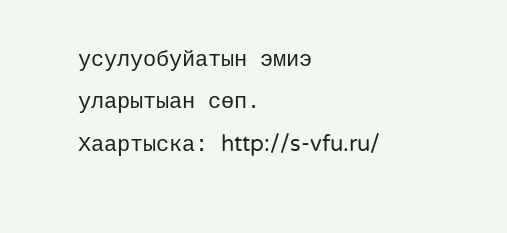усулуобуйатын эмиэ уларытыан сөп.
Хаартыска: http://s-vfu.ru/